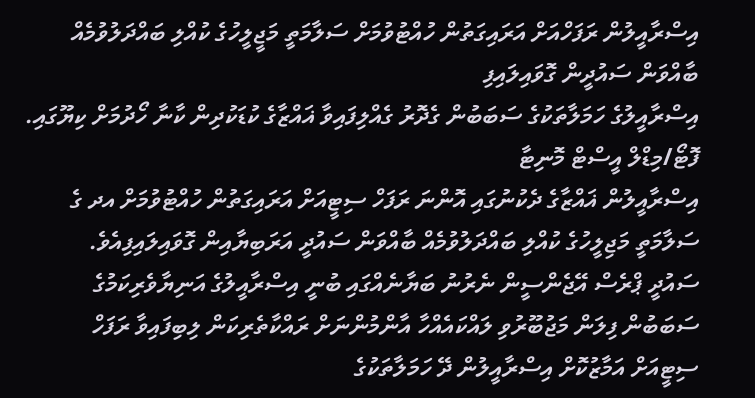އިސްރާއީލުން ރަފަހްއަށް އަރައިގަތުން ހުއްޓުވުމަށް ސަލާމަތީ މަޖީލީހުގެ ކުއްލި ބައްދަލުވުމެއް ބާއްވަން ސައުދީން ގޮވައިލައިފި
އިސްރާއީލުގެ ހަމަލާތަކުގެ ސަބަބުން ގެދޮރު ގެއްލިފައިވާ ޣައްޒާގެ ކުޑަކުދިން ކާނާ ހޯދުމަށް ކިޔޫގައި. ފޮޓޯ/މިޑްލް އީސްޓް މޮނިޓާ
އިސްރާއީލުން ޣައްޒާގެ ދެކުނުގައި އޮންނަ ރަފަހް ސިޓީއަށް އަރައިގަތުން ހުއްޓުވުމަށް އދ ގެ ސަލާމަތީ މަޖިލީހުގެ ކުއްލި ބައްދަލުވުމެއް ބާއްވަން ސައުދީ އަރަބިޔާއިން ގޮވައިލައިފިއެވެ.
ސައުދީ ޕްރެސް އޭޖެންސީން ނެރުނު ބަޔާނެއްގައި ބުނީ އިސްރާއީލުގެ އަނިޔާވެރިކަމުގެ ސަބަބުން ފިލަން މަޖުބޫރުވި ލައްކައެއްހާ އާންމުންނަށް ރައްކާތެރިކަން ލިބިފައިވާ ރަފަހް ސިޓީއަށް އަމާޒުކޮށް އިސްރާއީލުން ދޭ ހަމަލާތަކުގެ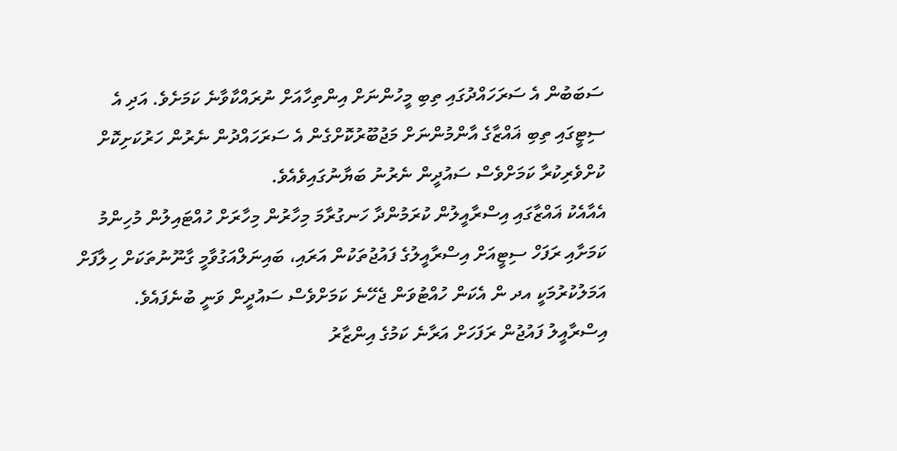ސަބަބުން އެ ސަރަހައްދުގައި ތިބި މީހުންނަށް އިންތިހާއަށް ނުރައްކާވާނެ ކަމަށެވެ. އަދި އެ ސިޓީގައި ތިބި ޣައްޒާގެ އާންމުންނަށް މަޖުބޫރުކޮށްގެން އެ ސަރަހައްދުން ނެރުން ހަރުކަށިކޮށް ކުށްވެރިކުރާ ކަމަށްވެސް ސައުދީން ނެރުނު ބަޔާނުގައިވެއެވެ.
އެއާއެކު ޣައްޒާގައި އިސްރާއީލުން ކުރަމުންދާ ހަނގުރާމަ މިހާރުން މިހާރަށް ހުއްޓައިލުން މުހިންމު ކަމަށާއި ރަފަހް ސިޓީއަށް އިސްރާއީލުގެ ފައުޖުތަކުން އަރައި، ބައިނަލްއަގުވާމީ ގާނޫނުތަކަށް ހިލާފަށް އަމަލުކުރުމަކީ އދ ން އެކަން ހުއްޓުވަން ޖެހޭނެ ކަމަށްވެސް ސައުދީން ވަނީ ބުނެފައެވެ.
އިސްރާއީލު ފައުޖުން ރަފަހަށް އަރާނެ ކަމުގެ އިންޒާރު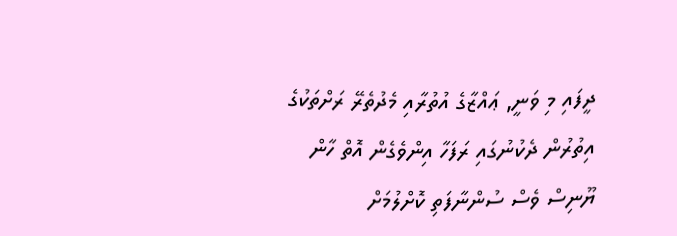ދީފައި މި ވަނީ, ޢައްޒާގެ އުތުރާއި މެދުތެރޭ ރަށްތަކުގެ އިތުރުން ދެކުނުގައި ރަފަހާ އިންވެގެން އޮތް ހާން ޔޫނިސް ވެސް ސުންނާފަތި ކޮށްލުމަށް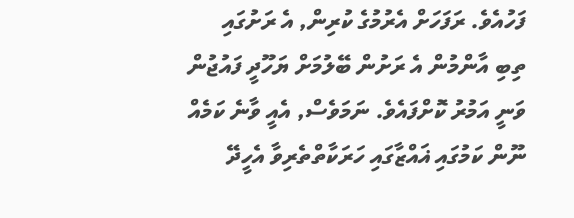ފަހުއެވެ. ރަފަހަށް އެރުމުގެ ކުރިން, އެ ރަށުގައި ތިބި އާންމުން އެ ރަށުން ބޭލުމަށް ޔަހޫދީ ފައުޖުން ވަނީ އަމުރު ކޮށްފައެވެ. ނަމަވެސް, އެއީ ވާނެ ކަމެއް ނޫން ކަމުގައި ޣައްޒާގައި ހަރަކާތްތެރިވާ އެހީދޭ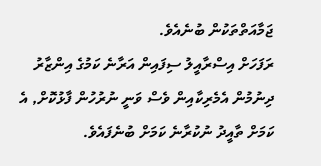ޖަމާއަތްތަކުން ބުނެއެވެ.
ރަފަހަށް އިސްރާއީލު ސިފައިން އަރާނެ ކަމުގެ އިންޒާރު ދިނުމުން އެމެރިކާއިން ވެސް ވަނީ ނުރުހުން ފާޅުކޮށް, އެ ކަމަށް ތާއީދު ނުކުރާނެ ކަމަށް ބުނެފައެވެ.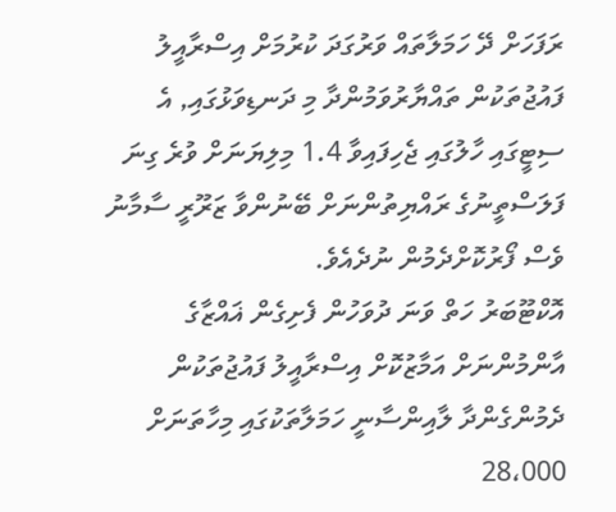ރަފަހަށް ދޭ ހަމަލާތައް ވަރުގަދަ ކުރުމަށް އިސްރާއީލު ފައުޖުތަކުން ތައްޔާރުވަމުންދާ މި ދަނޑިވަޅުގައި, އެ ސިޓީގައި ހާލުގައި ޖެހިފައިވާ 1.4 މިލިޔަނަށް ވުރެ ގިނަ ފަލަސްތީނުގެ ރައްޔިތުންނަށް ބޭނުންވާ ޒަރޫރީ ސާމާނު ވެސް ފޯރުކޮށްދެމުން ނުދެއެވެ.
އޮކްޓޫބަރު ހަތް ވަނަ ދުވަހުން ފެށިގެން ޣައްޒާގެ އާންމުންނަށް އަމާޒުކޮށް އިސްރާއީލު ފައުޖުތަކުން ދެމުންގެންދާ ލާއިންސާނީ ހަމަލާތަކުގައި މިހާތަނަށް 28،000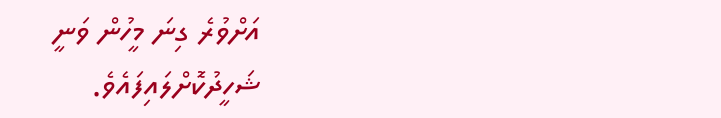އަށްވުރެ ގިނަ މީހުން ވަނީ ޝަހީދުކޮށްލައިފައެވެ.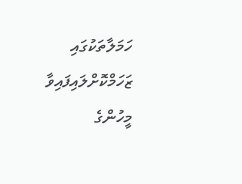ހަމަލާތަކުގައި ޒަހަމްކޮށްލައިފައިވާ މީހުންގެ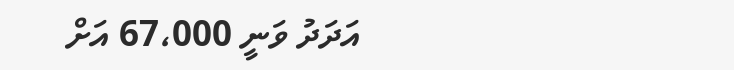އަދަދު ވަނީ 67،000 އަށް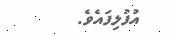އުފުލިފައެވެ.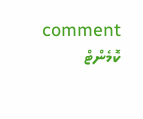comment ކޮމެންޓް